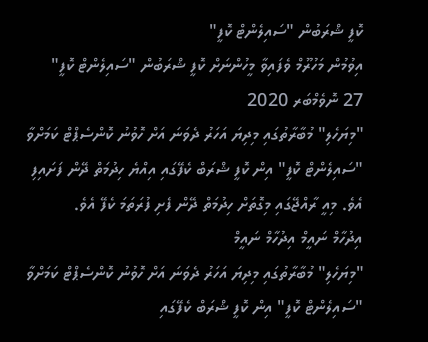ކޮފީ ޝްރަބުން "ސައިލެންޓް ކޮފީ"
އިވުމުން މަހުރޫމް ވެފައިވާ މީހުންނަށް ކޮފީ ޝްރަބުން "ސައިލެންޓް ކޮފީ"
27 ނޮވެމްބަރ 2020
"މިޔަހެލި" މުބާރާތުގައި މިދިޔަ އަހަރު ދެވަނަ އަށް ހޮވުނު ކޮންސެޕްޓް ކަމަށްވާ "ސައިލެންޓް ކޮފީ" އިން ކޮފީ ޝްރަބް ކެފޭގައި އިއްޔެ ހިދުމަތް ދޭން ފަށައިފި އެވެ. މިއީ ރާއްޖޭގައި މިގޮތަށް ހިދުމަތް ދޭން ފެށި ފުރަތަމަ ކެފޭ އެވެ.
އިދުހާމް ނައީމް އިދުހާމް ނައީމް
"މިޔަހެލި" މުބާރާތުގައި މިދިޔަ އަހަރު ދެވަނަ އަށް ހޮވުނު ކޮންސެޕްޓް ކަމަށްވާ "ސައިލެންޓް ކޮފީ" އިން ކޮފީ ޝްރަބް ކެފޭގައި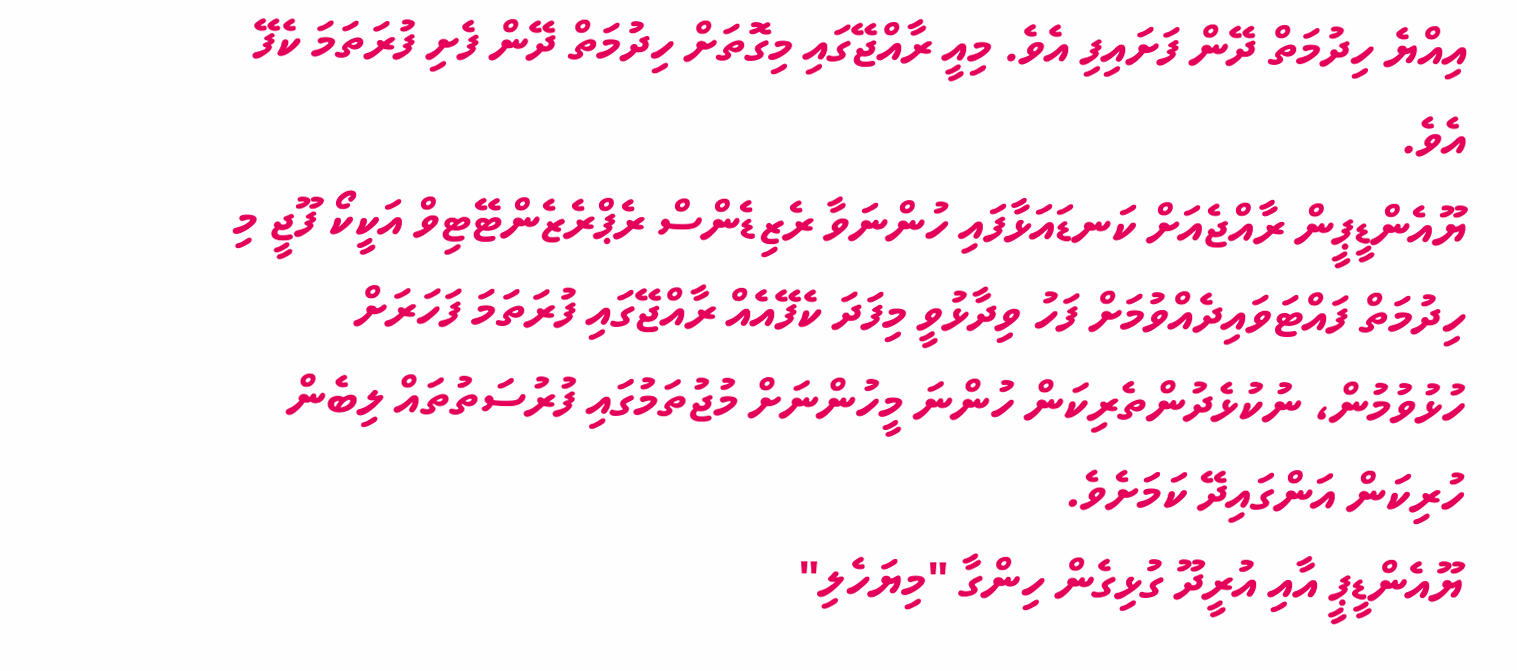އިއްޔެ ހިދުމަތް ދޭން ފަށައިފި އެވެ. މިއީ ރާއްޖޭގައި މިގޮތަށް ހިދުމަތް ދޭން ފެށި ފުރަތަމަ ކެފޭ އެވެ.
ޔޫއެންޑީޕީން ރާއްޖެއަށް ކަނޑައަޅާފައި ހުންނަވާ ރެޒިޑެންސް ރެޕްރެޒެންޓޭޓިވް އަކީކޯ ފޫޖީ މި ހިދުމަތް ފައްޓަވައިދެއްވުމަށް ފަހު ވިދާޅުވީ މިފަދަ ކެފޭއެއް ރާއްޖޭގައި ފުރަތަމަ ފަހަރަށް ހުޅުވުމުން، ނުކުޅެދުންތެރިކަން ހުންނަ މީހުންނަށް މުޖުތަމުގައި ފުރުސަތުތައް ލިބެން ހުރިކަން އަންގައިދޭ ކަމަށެވެ.
ޔޫއެންޑީޕީ އާއި އުރީދޫ ގުޅިގެން ހިންގާ "މިޔަހެލި"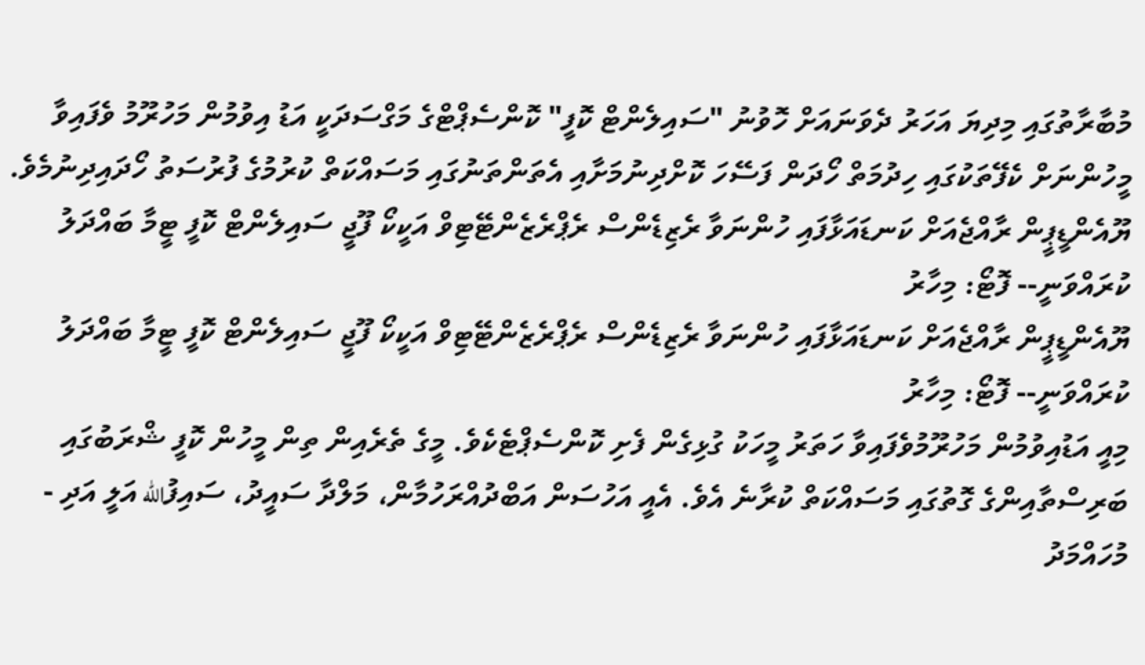މުބާރާތުގައި މިދިޔަ އަހަރު ދެވަނައަށް ހޮވުނު "ސައިލެންޓް ކޮފީ" ކޮންސެޕްޓްގެ މަގްސަދަކީ އަޑު އިވުމުން މަހުރޫމު ވެފައިވާ މީހުންނަށް ކެފޭތަކުގައި ހިދުމަތް ހޯދަން ފަސޭހަ ކޮށްދިނުމަށާއި އެތަންތަނުގައި މަސައްކަތް ކުރުމުގެ ފުރުސަތު ހޯދައިދިނުމެވެ.
ޔޫއެންޑީޕީން ރާއްޖެއަށް ކަނޑައަޅާފައި ހުންނަވާ ރެޒިޑެންސް ރެޕްރެޒެންޓޭޓިވް އަކީކޯ ފޫޖީ ސައިލެންޓް ކޮފީ ޓީމާ ބައްދަލު ކުރައްވަނީ-- ފޮޓޯ: މިހާރު
ޔޫއެންޑީޕީން ރާއްޖެއަށް ކަނޑައަޅާފައި ހުންނަވާ ރެޒިޑެންސް ރެޕްރެޒެންޓޭޓިވް އަކީކޯ ފޫޖީ ސައިލެންޓް ކޮފީ ޓީމާ ބައްދަލު ކުރައްވަނީ-- ފޮޓޯ: މިހާރު
މިއީ އަޑުއިވުމުން މަހުރޫމުވެފައިވާ ހަތަރު މީހަކު ގުޅިގެން ފެށި ކޮންސެޕްޓެކެވެ. މީގެ ތެރެއިން ތިން މީހުން ކޮފީ ޝްރަބުގައި ބަރިސްތާއިންގެ ގޮތުގައި މަސައްކަތް ކުރާނެ އެވެ. އެއީ އަހުސަން އަބްދުއްރަހުމާން، މަލްދާ ސައީދު، ސައިފުالله އަލީ އަދި - މުހައްމަދު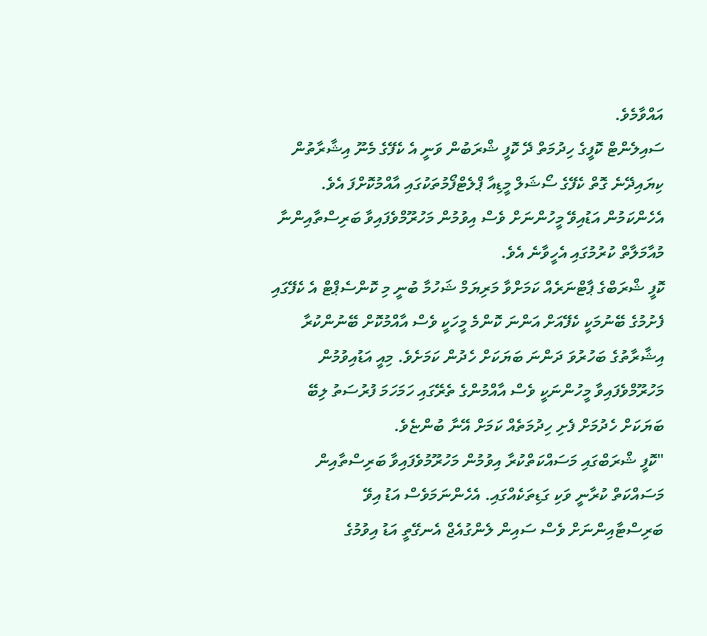އައްވާމެވެ.
ސައިލެންޓް ކޮފީގެ ހިދުމަތް ދޭ ކޮފީ ޝްރަބުން ވަނީ އެ ކެފޭގެ މެނޫ އިޝާރާތުން ކިޔައިދޭނެ ގޮތް ކެފޭގެ ސޯޝަލް މީޑިއާ ޕްލެޓްފޯމުތަކުގައި އާއްމުކޮށްފަ އެވެ. އެހެންކަމުން އަޑުއިވޭ މީހުންނަށް ވެސް އިވުމުން މަހުރޫމްވެފައިވާ ބަރިސްތާއިންނާ މުއާމަލާތް ކުރުމުގައި އެހީވާނެ އެވެ.
ކޮފީ ޝްރަބްގެ ޕާޓްނަރެއް ކަމަށްވާ މަރިޔަމް ޝަހުމާ ބުނީ މި ކޮންސެޕްޓް އެ ކެފޭގައި ފެށުމުގެ ބޭނުމަކީ ކެފޭއަށް އަންނަ ކޮންމެ މީހަކީ ވެސް އާއްމުކޮށް ބޭނުންކުރާ އިޝާރާތުގެ ބަހުރުވަ ދަންނަ ބަޔަކަށް ހެދުން ކަމަށެވެ. މިއީ އަޑުއިވުމުން މަހުރޫމްވެފައިވާ މީހުންނަކީ ވެސް އާއްމުންގެ ތެރޭގައި ހަމަހަމަ ފުރުސަތު ލިބޭ ބަޔަކަށް ހެދުމަށް ފެށި ހިދުމަތެއް ކަމަށް އޭނާ ބުންޏެވެ.
"ކޮފީ ޝްރަބްގައި މަސައްކަތްކުރާ އިވުމުން މަހުރޫމުވެފައިވާ ބަރިސްތާއިން މަސައްކަތް ކުރާނީ ވަކި ގަޑިތަކެއްގައި. އެހެންނަމަވެސް އަޑު އިވޭ ބަރިސްޓާއިންނަށް ވެސް ސައިން ލެންގުއެޖް އެނގޭތީ އަޑު އިވުމުގެ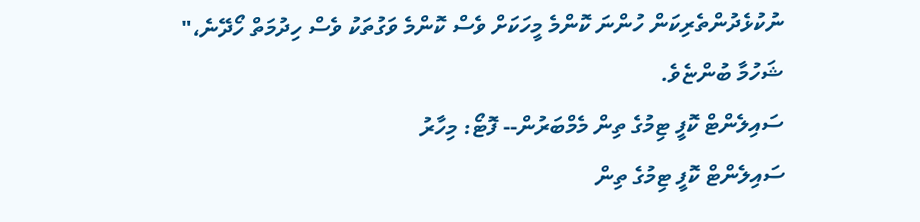ނުކުޅެދުންތެރިކަން ހުންނަ ކޮންމެ މީހަކަށް ވެސް ކޮންމެ ވަގުތަކު ވެސް ހިދުމަތް ހޯދޭނެ،" ޝަހުމާ ބުންޏެވެ.
ސައިލެންޓް ކޮފީ ޓިމުގެ ތިން މެމްބަރުން-- ފޮޓޯ: މިހާރު
ސައިލެންޓް ކޮފީ ޓިމުގެ ތިން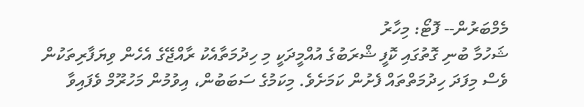މެމްބަރުން-- ފޮޓޯ: މިހާރު
ޝަހުމާ ބުނި ގޮތުގައި ކޮފީ ޝްރަބުގެ އުއްމީދަކީ މި ހިދުމަތާއެކު ރާއްޖޭގެ އެހެން ވިޔަފާރިތަކުން ވެސް މިފަދަ ހިދުމަތްތައް ފެށުން ކަމަށެވެ. މިކަމުގެ ސަބަބުން، އިވުމުން މަހުރޫމް ވެފައިވާ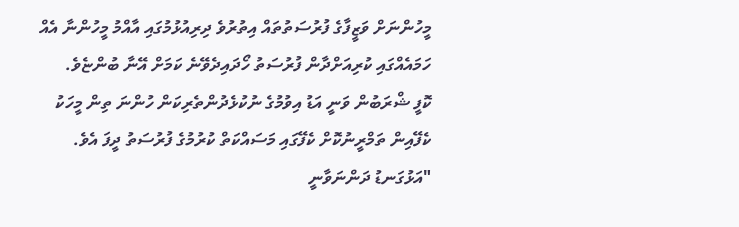މީހުންނަށް ވަޒީފާގެ ފުރުސަތުތައް އިތުރުވެ ދިރިއުޅުމުގައި އާއްމު މީހުންނާ އެއް ހަމައެއްގައި ކުރިއަށްދާން ފުރުސަތު ހޯދައިދެވޭނެ ކަމަށް އޭނާ ބުންޏެވެ.
ކޮފީ ޝްރަބުން ވަނީ އަޑު އިވުމުގެ ނުކުޅެދުންތެރިކަން ހުންނަ ތިން މީހަކު ކެފޭއިން ތަމްރީނުކޮށް ކެފޭގައި މަސައްކަތް ކުރުމުގެ ފުރުސަތު ދީފަ އެވެ.
"އަޅުގަނޑު ދަންނަވާނީ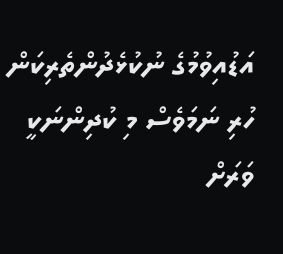އަޑުއިވުމުގެ ނުކުޅެދުންތެރިކަން ހުރި ނަމަވެސް މި ކުދިންނަކީ ވަރަށް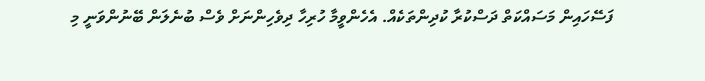ފަސޭހައިން މަސައްކަތް ދަސްކުރާ ކުދިންތަކެއް. އެހެންވީމާ ހުރިހާ ދިވެހިންނަށް ވެސް ބުނެލަން ބޭނުންވަނީ މި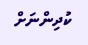ކުދިންނަށް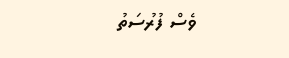ވެސް ފުރުސަތު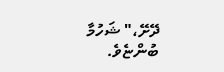ދޭށޭ،" ޝަހުމާ ބުންޏެވެ.